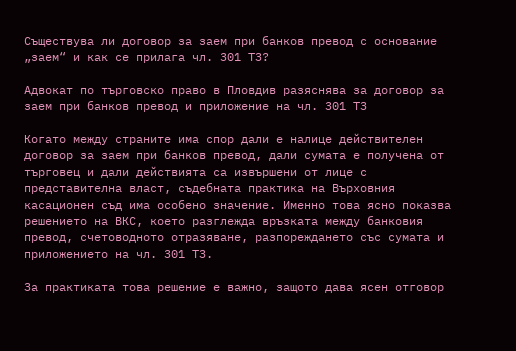Съществува ли договор за заем при банков превод с основание „заем“ и как се прилага чл. 301 ТЗ?

Адвокат по търговско право в Пловдив разяснява за договор за заем при банков превод и приложение на чл. 301 ТЗ

Когато между страните има спор дали е налице действителен договор за заем при банков превод, дали сумата е получена от търговец и дали действията са извършени от лице с представителна власт, съдебната практика на Върховния касационен съд има особено значение. Именно това ясно показва решението на ВКС, което разглежда връзката между банковия превод, счетоводното отразяване, разпореждането със сумата и приложението на чл. 301 ТЗ.

За практиката това решение е важно, защото дава ясен отговор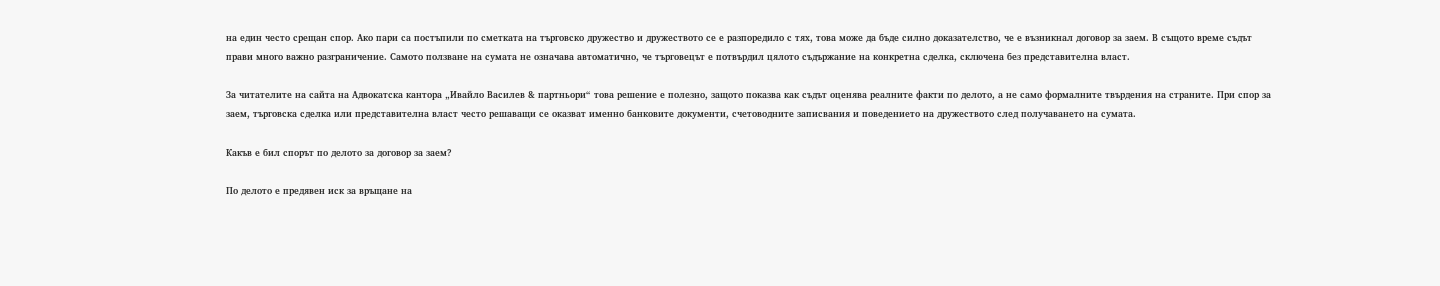на един често срещан спор. Ако пари са постъпили по сметката на търговско дружество и дружеството се е разпоредило с тях, това може да бъде силно доказателство, че е възникнал договор за заем. В същото време съдът прави много важно разграничение. Самото ползване на сумата не означава автоматично, че търговецът е потвърдил цялото съдържание на конкретна сделка, сключена без представителна власт.

За читателите на сайта на Адвокатска кантора „Ивайло Василев & партньори“ това решение е полезно, защото показва как съдът оценява реалните факти по делото, а не само формалните твърдения на страните. При спор за заем, търговска сделка или представителна власт често решаващи се оказват именно банковите документи, счетоводните записвания и поведението на дружеството след получаването на сумата.

Какъв е бил спорът по делото за договор за заем?

По делото е предявен иск за връщане на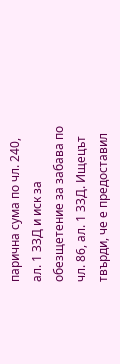парична сума по чл. 240, ал. 1 ЗЗД и иск за обезщетение за забава по чл. 86, ал. 1 ЗЗД. Ищецът твърди, че е предоставил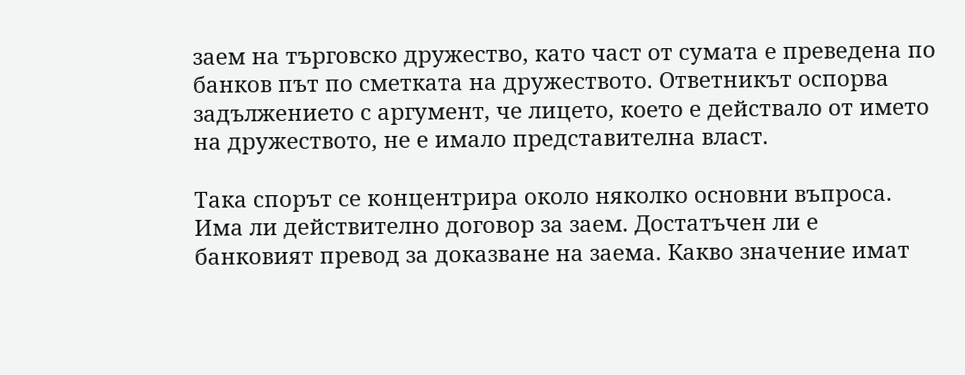заем на търговско дружество, като част от сумата е преведена по банков път по сметката на дружеството. Ответникът оспорва задължението с аргумент, че лицето, което е действало от името на дружеството, не е имало представителна власт.

Така спорът се концентрира около няколко основни въпроса. Има ли действително договор за заем. Достатъчен ли е банковият превод за доказване на заема. Какво значение имат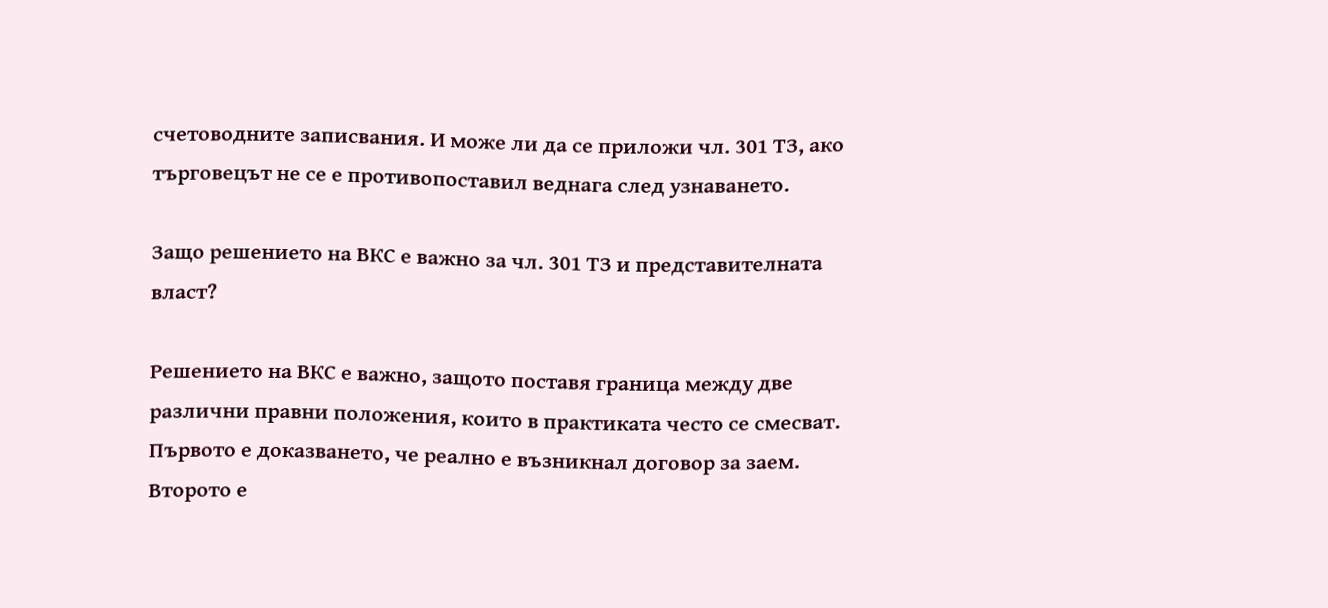счетоводните записвания. И може ли да се приложи чл. 301 ТЗ, ако търговецът не се е противопоставил веднага след узнаването.

Защо решението на ВКС е важно за чл. 301 ТЗ и представителната власт?

Решението на ВКС е важно, защото поставя граница между две различни правни положения, които в практиката често се смесват. Първото е доказването, че реално е възникнал договор за заем. Второто е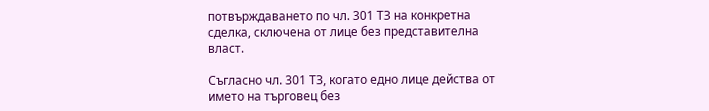потвърждаването по чл. 301 ТЗ на конкретна сделка, сключена от лице без представителна власт.

Съгласно чл. 301 ТЗ, когато едно лице действа от името на търговец без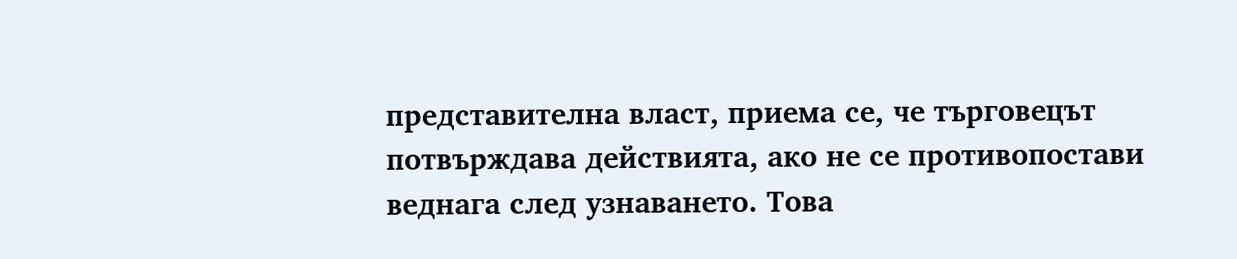представителна власт, приема се, че търговецът потвърждава действията, ако не се противопостави веднага след узнаването. Това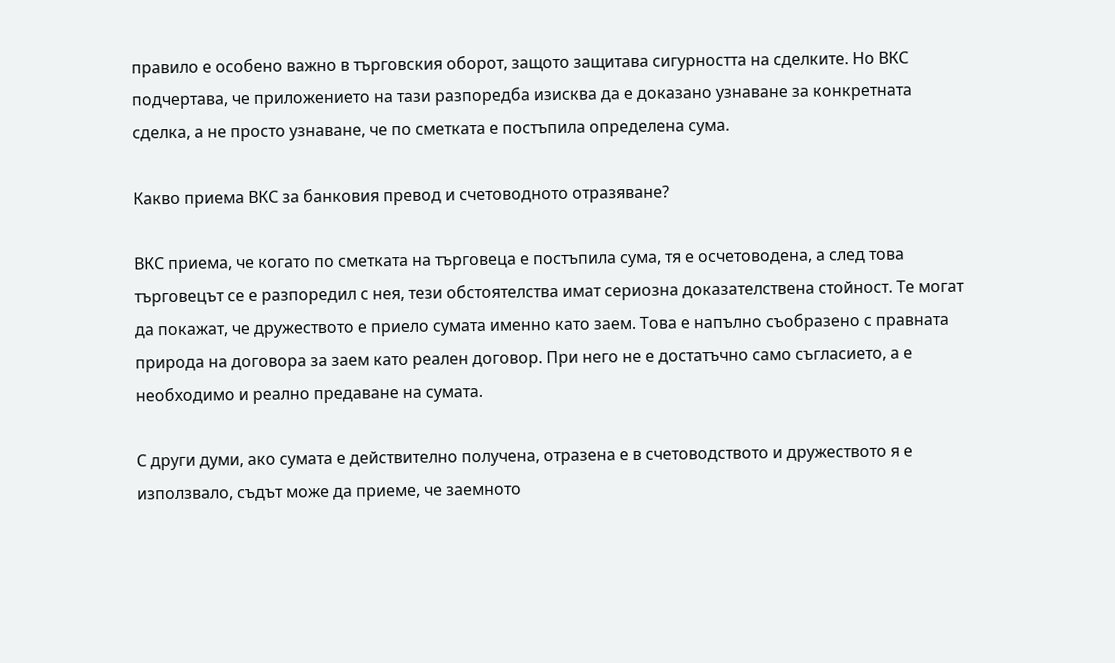правило е особено важно в търговския оборот, защото защитава сигурността на сделките. Но ВКС подчертава, че приложението на тази разпоредба изисква да е доказано узнаване за конкретната сделка, а не просто узнаване, че по сметката е постъпила определена сума.

Какво приема ВКС за банковия превод и счетоводното отразяване?

ВКС приема, че когато по сметката на търговеца е постъпила сума, тя е осчетоводена, а след това търговецът се е разпоредил с нея, тези обстоятелства имат сериозна доказателствена стойност. Те могат да покажат, че дружеството е приело сумата именно като заем. Това е напълно съобразено с правната природа на договора за заем като реален договор. При него не е достатъчно само съгласието, а е необходимо и реално предаване на сумата.

С други думи, ако сумата е действително получена, отразена е в счетоводството и дружеството я е използвало, съдът може да приеме, че заемното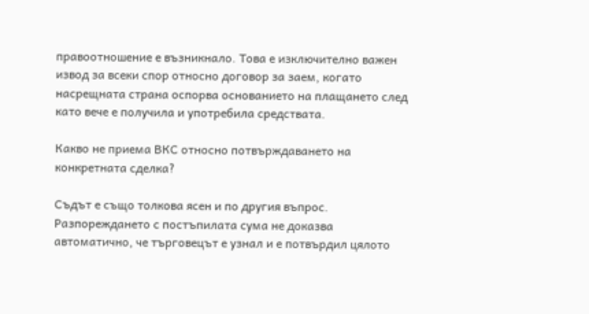правоотношение е възникнало. Това е изключително важен извод за всеки спор относно договор за заем, когато насрещната страна оспорва основанието на плащането след като вече е получила и употребила средствата.

Какво не приема ВКС относно потвърждаването на конкретната сделка?

Съдът е също толкова ясен и по другия въпрос. Разпореждането с постъпилата сума не доказва автоматично, че търговецът е узнал и е потвърдил цялото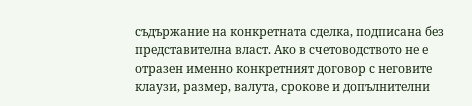съдържание на конкретната сделка, подписана без представителна власт. Ако в счетоводството не е отразен именно конкретният договор с неговите клаузи, размер, валута, срокове и допълнителни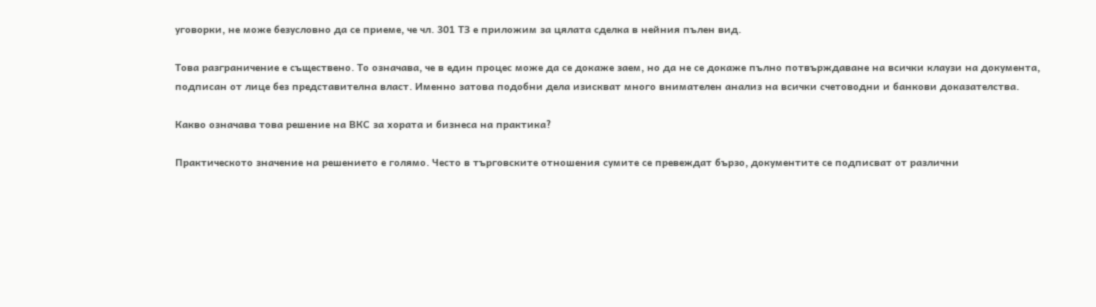уговорки, не може безусловно да се приеме, че чл. 301 ТЗ е приложим за цялата сделка в нейния пълен вид.

Това разграничение е съществено. То означава, че в един процес може да се докаже заем, но да не се докаже пълно потвърждаване на всички клаузи на документа, подписан от лице без представителна власт. Именно затова подобни дела изискват много внимателен анализ на всички счетоводни и банкови доказателства.

Какво означава това решение на ВКС за хората и бизнеса на практика?

Практическото значение на решението е голямо. Често в търговските отношения сумите се превеждат бързо, документите се подписват от различни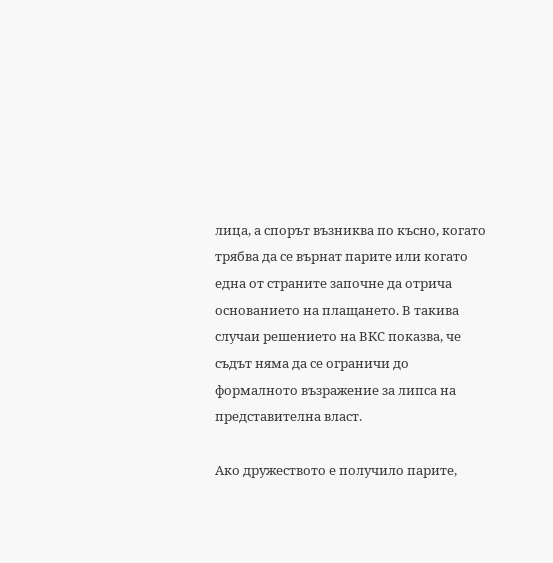лица, а спорът възниква по късно, когато трябва да се върнат парите или когато една от страните започне да отрича основанието на плащането. В такива случаи решението на ВКС показва, че съдът няма да се ограничи до формалното възражение за липса на представителна власт.

Ако дружеството е получило парите,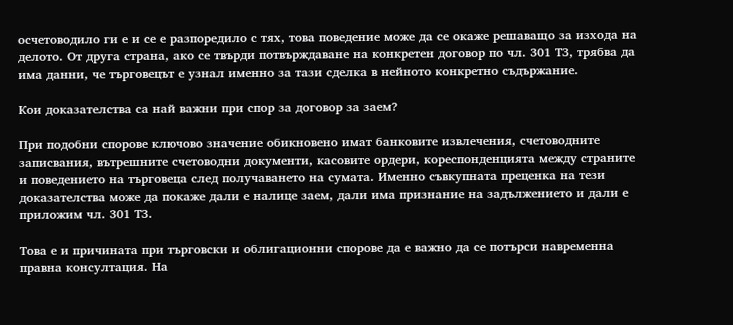осчетоводило ги е и се е разпоредило с тях, това поведение може да се окаже решаващо за изхода на делото. От друга страна, ако се твърди потвърждаване на конкретен договор по чл. 301 ТЗ, трябва да има данни, че търговецът е узнал именно за тази сделка в нейното конкретно съдържание.

Кои доказателства са най важни при спор за договор за заем?

При подобни спорове ключово значение обикновено имат банковите извлечения, счетоводните записвания, вътрешните счетоводни документи, касовите ордери, кореспонденцията между страните и поведението на търговеца след получаването на сумата. Именно съвкупната преценка на тези доказателства може да покаже дали е налице заем, дали има признание на задължението и дали е приложим чл. 301 ТЗ.

Това е и причината при търговски и облигационни спорове да е важно да се потърси навременна правна консултация. На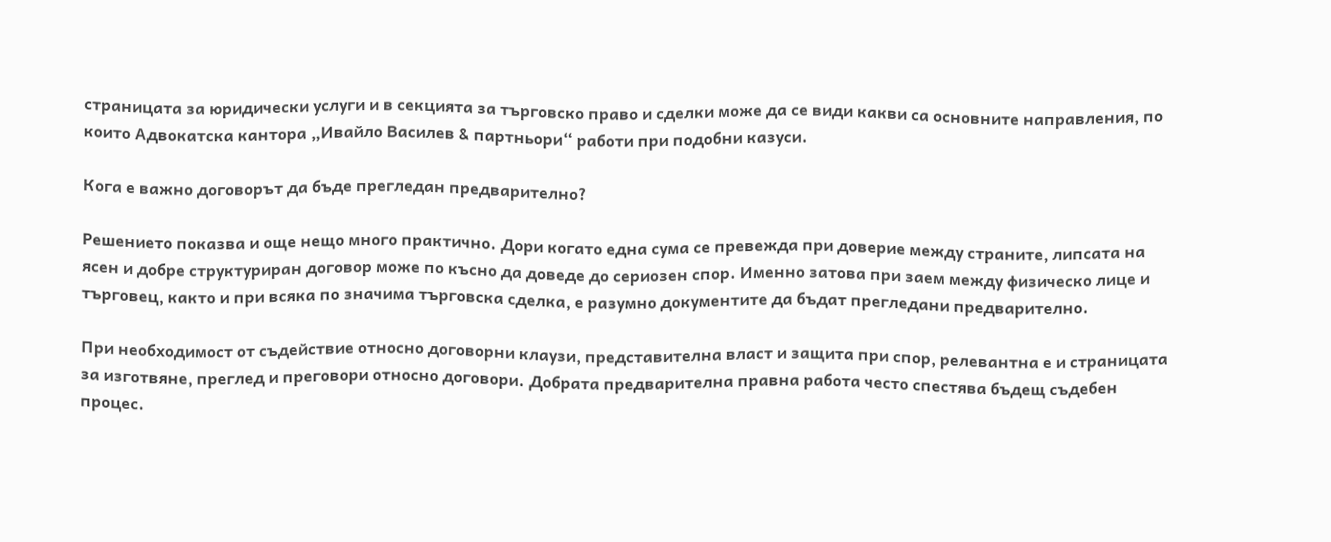страницата за юридически услуги и в секцията за търговско право и сделки може да се види какви са основните направления, по които Адвокатска кантора „Ивайло Василев & партньори“ работи при подобни казуси.

Кога е важно договорът да бъде прегледан предварително?

Решението показва и още нещо много практично. Дори когато една сума се превежда при доверие между страните, липсата на ясен и добре структуриран договор може по късно да доведе до сериозен спор. Именно затова при заем между физическо лице и търговец, както и при всяка по значима търговска сделка, е разумно документите да бъдат прегледани предварително.

При необходимост от съдействие относно договорни клаузи, представителна власт и защита при спор, релевантна е и страницата за изготвяне, преглед и преговори относно договори. Добрата предварителна правна работа често спестява бъдещ съдебен процес.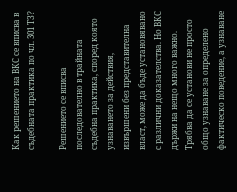Как решението на ВКС се вписва в съдебната практика по чл. 301 ТЗ?

Решението се вписва последователно в трайната съдебна практика, според която узнаването за действия, извършени без представителна власт, може да бъде установявано с различни доказателства. Но ВКС държи на нещо много важно. Трябва да се установи не просто общо узнаване за определено фактическо поведение, а узнаване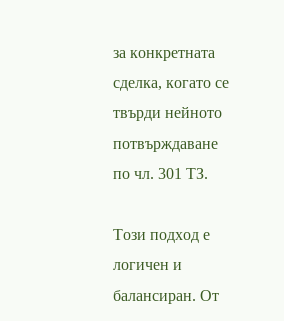за конкретната сделка, когато се твърди нейното потвърждаване по чл. 301 ТЗ.

Този подход е логичен и балансиран. От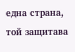една страна, той защитава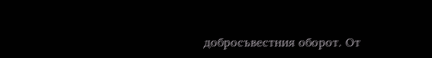добросъвестния оборот. От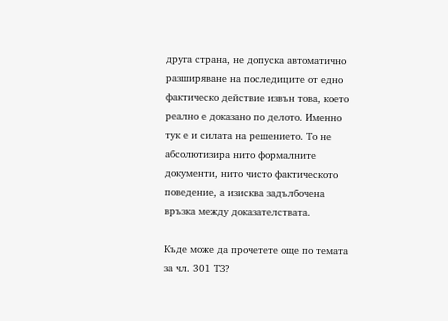друга страна, не допуска автоматично разширяване на последиците от едно фактическо действие извън това, което реално е доказано по делото. Именно тук е и силата на решението. То не абсолютизира нито формалните документи, нито чисто фактическото поведение, а изисква задълбочена връзка между доказателствата.

Къде може да прочетете още по темата за чл. 301 ТЗ?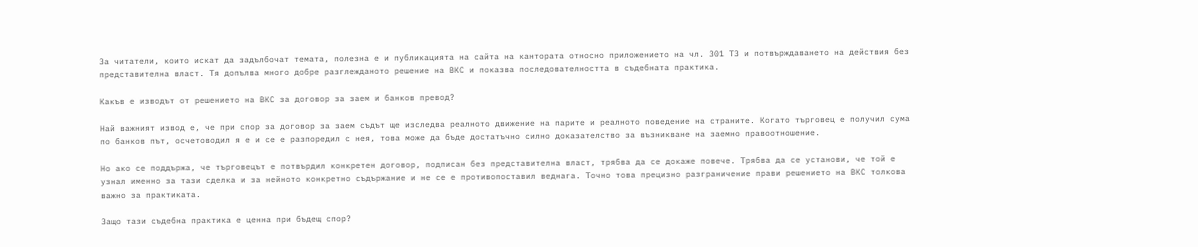За читатели, които искат да задълбочат темата, полезна е и публикацията на сайта на кантората относно приложението на чл. 301 ТЗ и потвърждаването на действия без представителна власт. Тя допълва много добре разглежданото решение на ВКС и показва последователността в съдебната практика.

Какъв е изводът от решението на ВКС за договор за заем и банков превод?

Най важният извод е, че при спор за договор за заем съдът ще изследва реалното движение на парите и реалното поведение на страните. Когато търговец е получил сума по банков път, осчетоводил я е и се е разпоредил с нея, това може да бъде достатъчно силно доказателство за възникване на заемно правоотношение.

Но ако се поддържа, че търговецът е потвърдил конкретен договор, подписан без представителна власт, трябва да се докаже повече. Трябва да се установи, че той е узнал именно за тази сделка и за нейното конкретно съдържание и не се е противопоставил веднага. Точно това прецизно разграничение прави решението на ВКС толкова важно за практиката.

Защо тази съдебна практика е ценна при бъдещ спор?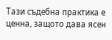Тази съдебна практика е ценна, защото дава ясен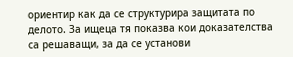ориентир как да се структурира защитата по делото. За ищеца тя показва кои доказателства са решаващи, за да се установи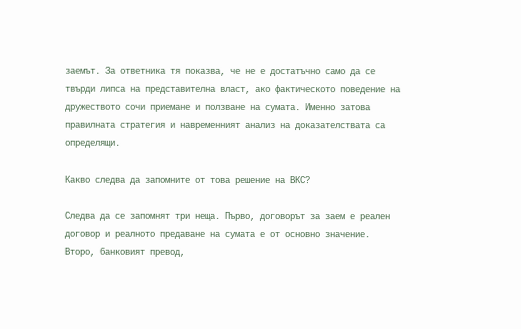заемът. За ответника тя показва, че не е достатъчно само да се твърди липса на представителна власт, ако фактическото поведение на дружеството сочи приемане и ползване на сумата. Именно затова правилната стратегия и навременният анализ на доказателствата са определящи.

Какво следва да запомните от това решение на ВКС?

Следва да се запомнят три неща. Първо, договорът за заем е реален договор и реалното предаване на сумата е от основно значение. Второ, банковият превод,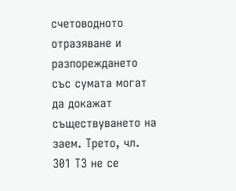счетоводното отразяване и разпореждането със сумата могат да докажат съществуването на заем. Трето, чл. 301 ТЗ не се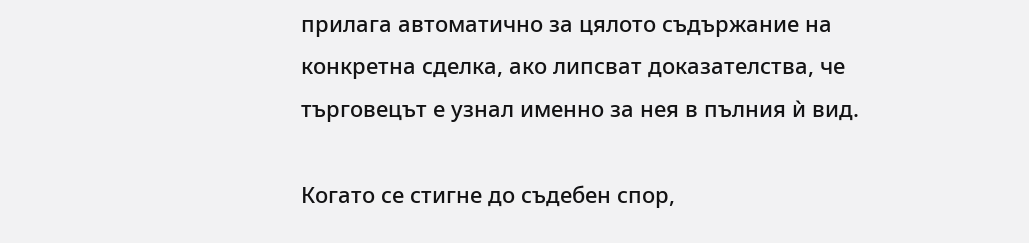прилага автоматично за цялото съдържание на конкретна сделка, ако липсват доказателства, че търговецът е узнал именно за нея в пълния ѝ вид.

Когато се стигне до съдебен спор,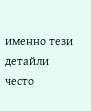именно тези детайли често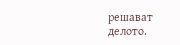решават делото.